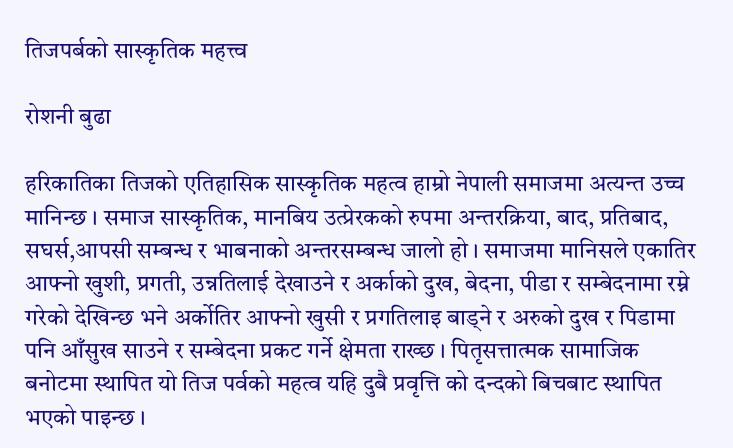तिजपर्बको सास्कृतिक महत्त्व

रोशनी बुढा

हरिकातिका तिजको एतिहासिक सास्कृतिक महत्व हाम्रो नेपाली समाजमा अत्यन्त उच्च मानिन्छ । समाज सास्कृतिक, मानबिय उत्प्रेरकको रुपमा अन्तरक्रिया, बाद, प्रतिबाद, सघर्स,आपसी सम्बन्ध र भाबनाको अन्तरसम्बन्ध जालो हो । समाजमा मानिसले एकातिर आफ्नो खुशी, प्रगती, उन्नतिलाई देखाउने र अर्काको दुख, बेदना, पीडा र सम्बेदनामा रम्ने गरेको देखिन्छ भने अर्कोतिर आफ्नो खुसी र प्रगतिलाइ बाड्ने र अरुको दुख र पिडामा पनि आँसुख साउने र सम्बेदना प्रकट गर्ने क्षेमता राख्छ । पितृसत्तात्मक सामाजिक बनोटमा स्थापित यो तिज पर्वको महत्व यहि दुबै प्रवृत्ति को दन्दको बिचबाट स्थापित भएको पाइन्छ ।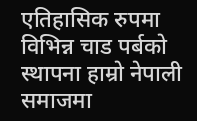एतिहासिक रुपमा विभिन्न चाड पर्बको स्थापना हाम्रो नेपाली समाजमा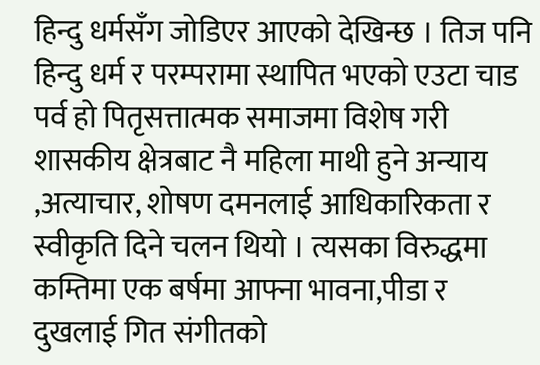हिन्दु धर्मसँग जोडिएर आएको देखिन्छ । तिज पनि हिन्दु धर्म र परम्परामा स्थापित भएको एउटा चाड पर्व हो पितृसत्तात्मक समाजमा विशेष गरी शासकीय क्षेत्रबाट नै महिला माथी हुने अन्याय ,अत्याचार, शोषण दमनलाई आधिकारिकता र स्वीकृति दिने चलन थियो । त्यसका विरुद्धमा कम्तिमा एक बर्षमा आफ्ना भावना,पीडा र दुखलाई गित संगीतको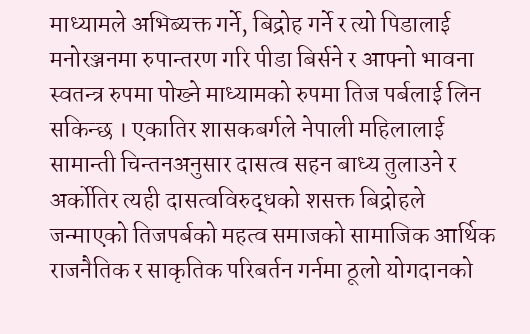माध्यामले अभिब्यक्त गर्ने, बिद्रोह गर्ने र त्यो पिडालाई मनोरञ्जनमा रुपान्तरण गरि पीडा बिर्सने र आफ्नो भावना स्वतन्त्र रुपमा पोख्ने माध्यामको रुपमा तिज पर्बलाई लिन सकिन्छ । एकातिर शासकबर्गले नेपाली महिलालाई सामान्ती चिन्तनअनुसार दासत्व सहन बाध्य तुलाउने र अर्कोतिर त्यही दासत्वविरुद्धको शसक्त बिद्रोहले जन्माएको तिजपर्बको महत्व समाजको सामाजिक आर्थिक राजनैतिक र साकृतिक परिबर्तन गर्नमा ठूलो योगदानको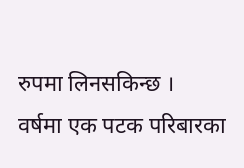रुपमा लिनसकिन्छ ।
वर्षमा एक पटक परिबारका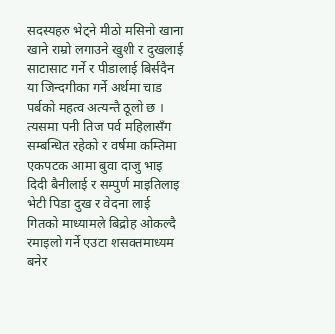सदस्यहरु भेट्ने मीठो मसिनो खाना खाने राम्रो लगाउने खुशी र दुखलाई साटासाट गर्ने र पीडालाई बिर्सदैन या जिन्दगीका गर्ने अर्थमा चाड पर्बको महत्व अत्यन्तै ठूलो छ । त्यसमा पनी तिज पर्व महिलासँग सम्बन्धित रहेको र वर्षमा कम्तिमा एकपटक आमा बुवा दाजु भाइ दिदी बैनीलाई र सम्पुर्ण माइतिलाइ भेटी पिडा दुख र वेदना लाई गितको माध्यामले बिद्रोह ओकल्दै रमाइलो गर्ने एउटा शसक्तमाध्यम बनेर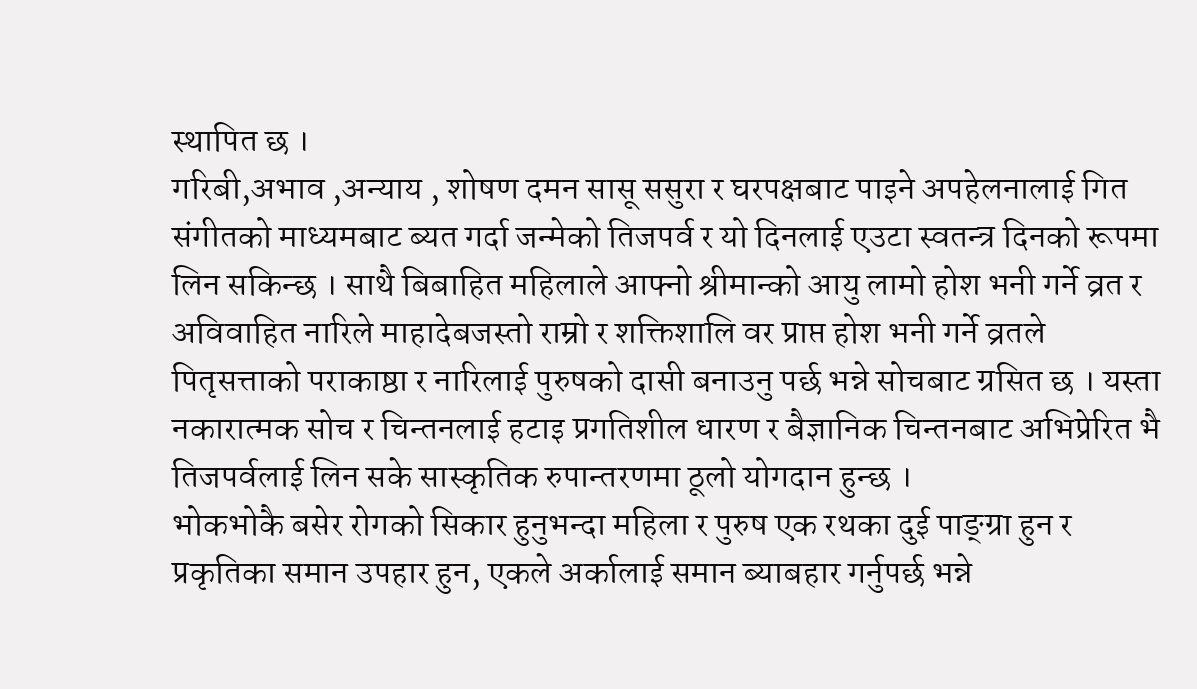स्थापित छ ।
गरिबी,अभाव ,अन्याय , शोषण दमन सासू ससुरा र घरपक्षबाट पाइने अपहेलनालाई गित संगीतको माध्यमबाट ब्यत गर्दा जन्मेको तिजपर्व र यो दिनलाई एउटा स्वतन्त्र दिनको रूपमा लिन सकिन्छ । साथै बिबाहित महिलाले आफ्नो श्रीमान्को आयु लामो होश भनी गर्ने व्रत र अविवाहित नारिले माहादेबजस्तो राम्रो र शक्तिशालि वर प्राप्त होश भनी गर्ने व्रतले पितृसत्ताको पराकाष्ठा र नारिलाई पुरुषको दासी बनाउनु पर्छ भन्ने सोचबाट ग्रसित छ । यस्ता नकारात्मक सोच र चिन्तनलाई हटाइ प्रगतिशील धारण र बैज्ञानिक चिन्तनबाट अभिप्रेरित भै तिजपर्वलाई लिन सके सास्कृतिक रुपान्तरणमा ठूलो योगदान हुन्छ ।
भोकभोकै बसेर रोगको सिकार हुनुभन्दा महिला र पुरुष एक रथका दुई पाङ्ग्रा हुन र प्रकृतिका समान उपहार हुन, एकले अर्कालाई समान ब्याबहार गर्नुपर्छ भन्ने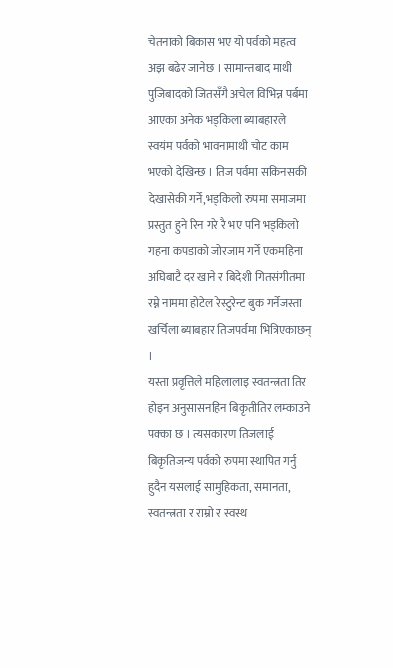चेतनाको बिकास भए यो पर्वको महत्व अझ बढेर जानेछ । सामान्तबाद माथी पुजिबादको जितसँगै अचेल विभिन्न पर्बमा आएका अनेक भड्किला ब्याबहारले स्वयंम पर्वको भावनामाथी चोट काम भएको देखिन्छ । तिज पर्वमा सकिनसकी देखासेकी गर्ने,भड्किलो रुपमा समाजमा प्रस्तुत हुने रिन गरे रै भए पनि भड्किलो गहना कपडाको जोरजाम गर्ने एकमहिना अघिबाटै दर खाने र बिदेशी गितसंगीतमा रम्ने नाममा होटेल रेस्टुरेन्ट बुक गर्नेजस्ता खर्चिला ब्याबहार तिजपर्वमा भित्रिएकाछन् ।
यस्ता प्रवृत्तिले महिलालाइ स्वतन्त्रता तिर होइन अनुसासनहिन बिकृतीतिर लम्काउने पक्का छ । त्यसकारण तिजलाई बिकृतिजन्य पर्वको रुपमा स्थापित गर्नु हुदैन यसलाई सामुहिकता, समानता, स्वतन्त्रता र राम्रो र स्वस्थ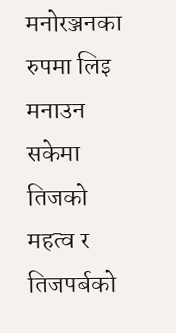मनोरञ्जनका रुपमा लिइ मनाउन सकेमा तिजको महत्व र तिजपर्बको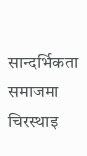सान्दर्भिकता समाजमा चिरस्थाइ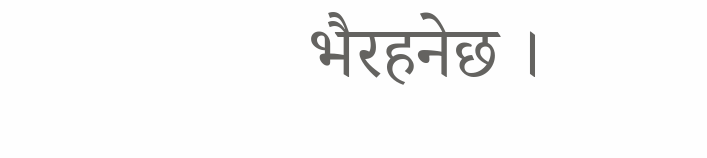भैरहनेछ ।